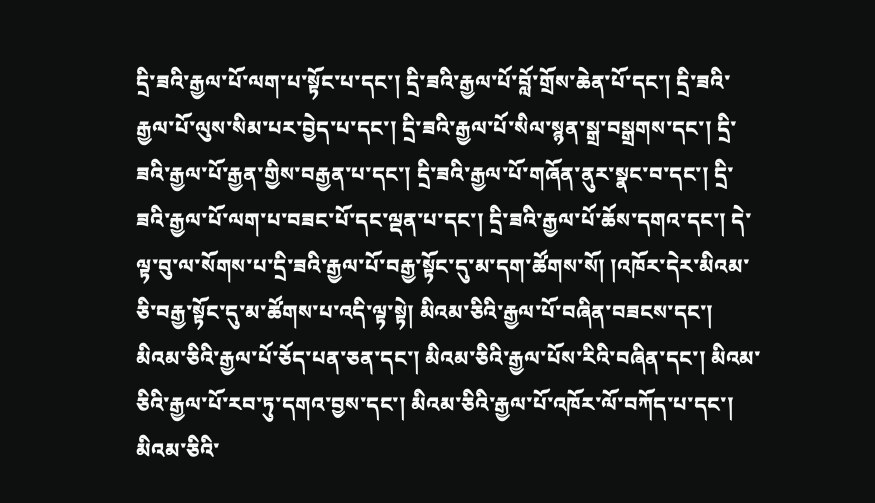དྲི་ཟའི་རྒྱལ་པོ་ལག་པ་སྟོང་པ་དང་། དྲི་ཟའི་རྒྱལ་པོ་བློ་གྲོས་ཆེན་པོ་དང་། དྲི་ཟའི་རྒྱལ་པོ་ལུས་སིམ་པར་བྱེད་པ་དང་། དྲི་ཟའི་རྒྱལ་པོ་སིལ་སྙན་སྒྲ་བསྒྲགས་དང་། དྲི་ཟའི་རྒྱལ་པོ་རྒྱན་གྱིས་བརྒྱན་པ་དང་། དྲི་ཟའི་རྒྱལ་པོ་གཞོན་ནུར་སྣང་བ་དང་། དྲི་ཟའི་རྒྱལ་པོ་ལག་པ་བཟང་པོ་དང་ལྡན་པ་དང་། དྲི་ཟའི་རྒྱལ་པོ་ཆོས་དགའ་དང་། དེ་ལྟ་བུ་ལ་སོགས་པ་དྲི་ཟའི་རྒྱལ་པོ་བརྒྱ་སྟོང་དུ་མ་དག་ཚོགས་སོ། །འཁོར་དེར་མིའམ་ཅི་བརྒྱ་སྟོང་དུ་མ་ཚོགས་པ་འདི་ལྟ་སྟེ། མིའམ་ཅིའི་རྒྱལ་པོ་བཞིན་བཟངས་དང་། མིའམ་ཅིའི་རྒྱལ་པོ་ཅོད་པན་ཅན་དང་། མིའམ་ཅིའི་རྒྱལ་པོས་རིའི་བཞིན་དང་། མིའམ་ཅིའི་རྒྱལ་པོ་རབ་ཏུ་དགའ་བྱས་དང་། མིའམ་ཅིའི་རྒྱལ་པོ་འཁོར་ལོ་བཀོད་པ་དང་། མིའམ་ཅིའི་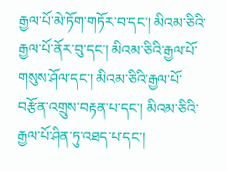རྒྱལ་པོ་མེ་ཏོག་གཏོར་བ་དང་། མིའམ་ཅིའི་རྒྱལ་པོ་ནོར་བུ་དང་། མིའམ་ཅིའི་རྒྱལ་པོ་གསུས་ཤོལ་དང་། མིའམ་ཅིའི་རྒྱལ་པོ་བརྩོན་འགྲུས་བརྟན་པ་དང་། མིའམ་ཅིའི་རྒྱལ་པོ་ཤིན་ཏུ་འཐད་པ་དང་།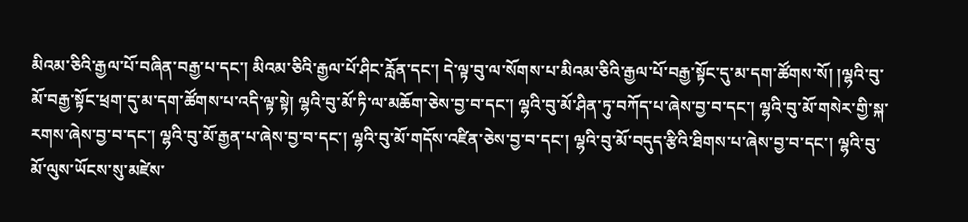མིའམ་ཅིའི་རྒྱལ་པོ་བཞིན་བརྒྱ་པ་དང་། མིའམ་ཅིའི་རྒྱལ་པོ་ཤིང་རློན་དང་། དེ་ལྟ་བུ་ལ་སོགས་པ་མིའམ་ཅིའི་རྒྱལ་པོ་བརྒྱ་སྟོང་དུ་མ་དག་ཚོགས་སོ། །ལྷའི་བུ་མོ་བརྒྱ་སྟོང་ཕྲག་དུ་མ་དག་ཚོགས་པ་འདི་ལྟ་སྟེ། ལྷའི་བུ་མོ་ཏི་ལ་མཆོག་ཅེས་བྱ་བ་དང་། ལྷའི་བུ་མོ་ཤིན་ཏུ་བཀོད་པ་ཞེས་བྱ་བ་དང་། ལྷའི་བུ་མོ་གསེར་གྱི་སྐ་རགས་ཞེས་བྱ་བ་དང་། ལྷའི་བུ་མོ་རྒྱན་པ་ཞེས་བྱ་བ་དང་། ལྷའི་བུ་མོ་གདོས་འཛིན་ཅེས་བྱ་བ་དང་། ལྷའི་བུ་མོ་བདུད་རྩིའི་ཐིགས་པ་ཞེས་བྱ་བ་དང་། ལྷའི་བུ་མོ་ལུས་ཡོངས་སུ་མཛེས་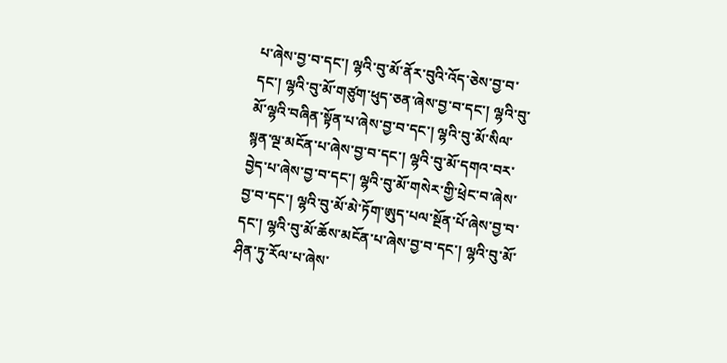པ་ཞེས་བྱ་བ་དང་། ལྷའི་བུ་མོ་ནོར་བུའི་འོད་ཅེས་བྱ་བ་དང་། ལྷའི་བུ་མོ་གཙུག་ཕུད་ཅན་ཞེས་བྱ་བ་དང་། ལྷའི་བུ་མོ་ལྷའི་བཞིན་སྟོན་པ་ཞེས་བྱ་བ་དང་། ལྷའི་བུ་མོ་སིལ་སྙན་ལྔ་མངོན་པ་ཞེས་བྱ་བ་དང་། ལྷའི་བུ་མོ་དགའ་བར་བྱེད་པ་ཞེས་བྱ་བ་དང་། ལྷའི་བུ་མོ་གསེར་གྱི་ཕྲེང་བ་ཞེས་བྱ་བ་དང་། ལྷའི་བུ་མོ་མེ་ཏོག་ཨུད་པལ་སྔོན་པོ་ཞེས་བྱ་བ་དང་། ལྷའི་བུ་མོ་ཆོས་མངོན་པ་ཞེས་བྱ་བ་དང་། ལྷའི་བུ་མོ་ཤིན་ཏུ་རོལ་པ་ཞེས་